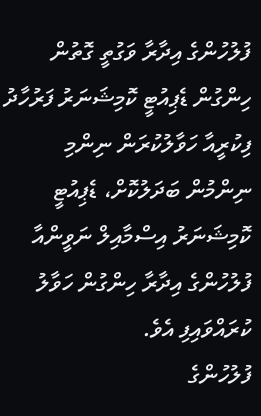ފުލުހުންގެ އިދާރާ ވަގުތީ ގޮތުން ހިންގުން ޑެޕިއުޓީ ކޮމިޝަނަރު ފަރުހާދު ފިކުރީއާ ހަވާލުކުރަން ނިންމި ނިންމުން ބަދަލުކޮށް، ޑެޕިއުޓީ ކޮމިޝަނަރު އިސްމާއިލް ނަވީންއާ ފުލުހުންގެ އިދާރާ ހިންގުން ހަވާލު ކުރައްވައިފި އެވެ.
ފުލުހުންގެ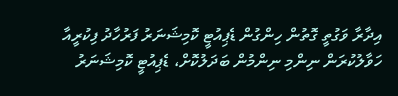އިދާރާ ވަގުތީ ގޮތުން ހިންގުން ޑެޕިއުޓީ ކޮމިޝަނަރު ފަރުހާދު ފިކުރީއާ ހަވާލުކުރަން ނިންމި ނިންމުން ބަދަލުކޮށް، ޑެޕިއުޓީ ކޮމިޝަނަރު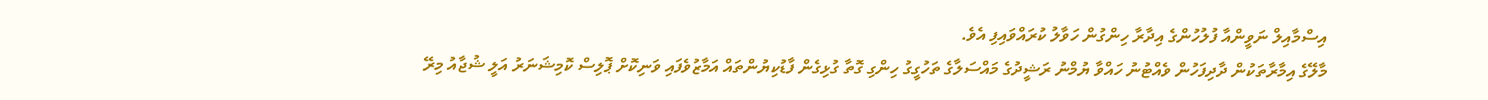އިސްމާއިލް ނަވީންއާ ފުލުހުންގެ އިދާރާ ހިންގުން ހަވާލު ކުރައްވައިފި އެވެ.
މާލޭގެ އިމާރާތަކުން ދާދިފަހުން ވެއްޓުނު ހައްވާ ޔުމްނު ރަޝީދުގެ މައްސަލާގެ ތަހުގީގު ހިންގި ގޮތާ ގުޅިގެން ފާޑުކިޔުންތައް އަމާޒުވެފައި ވަނިކޮށް ޕޮލިސް ކޮމިޝަނަރު އަލީ ޝުޖާއު މިރޭ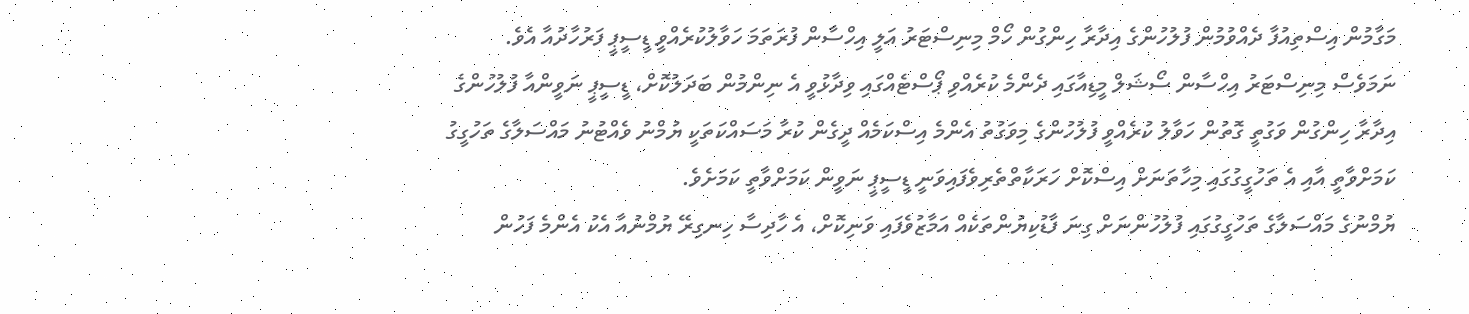މަގާމުން އިސްތިއުފާ ދެއްވުމުން ފުލުހުންގެ އިދާރާ ހިންގުން ހޯމް މިނިސްޓަރު އަލީ އިހްސާން ފުރަތަމަ ހަވާލުކުރެއްވީ ޑީސީޕީ ފަރުހާދުއާ އެވެ.
ނަމަވެސް މިނިސްޓަރު އިހްސާން ސޯޝަލް މީޑިއާގައި ދެންމެ ކުރެއްވި ޕޯސްޓެއްގައި ވިދާޅުވީ އެ ނިންމުން ބަދަލުކޮށް، ޑީސީޕީ ނަވީންއާ ފުލުހުންގެ އިދާރާ ހިންގުން ވަގުތީ ގޮތުން ހަވާލު ކުރެއްވީ ފުލުހުންގެ މިވަގުތު އެންމެ އިސްކަމެއް ދީގެން ކުރާ މަސައްކަތަކީ ޔުމްނު ވެއްޓުނު މައްސަލާގެ ތަހުގީގު ކަމަށްވާތީ އާއި އެ ތަހުގީގުގައި މިހާތަނަށް އިސްކޮށް ހަރަކާތްތެރިވެފައިވަނީ ޑީސީޕީ ނަވީން ކަމަށްވާތީ ކަމަށެވެ.
ޔުމްނުގެ މައްސަލާގެ ތަހުގީގުގައި ފުލުހުންނަށް ގިނަ ފާޑުކިޔުންތަކެއް އަމާޒުވެފައި ވަނިކޮށް، އެ ހާދިސާ ހިނގިރޭ ޔުމްނުއާ އެކު އެންމެ ފަހުން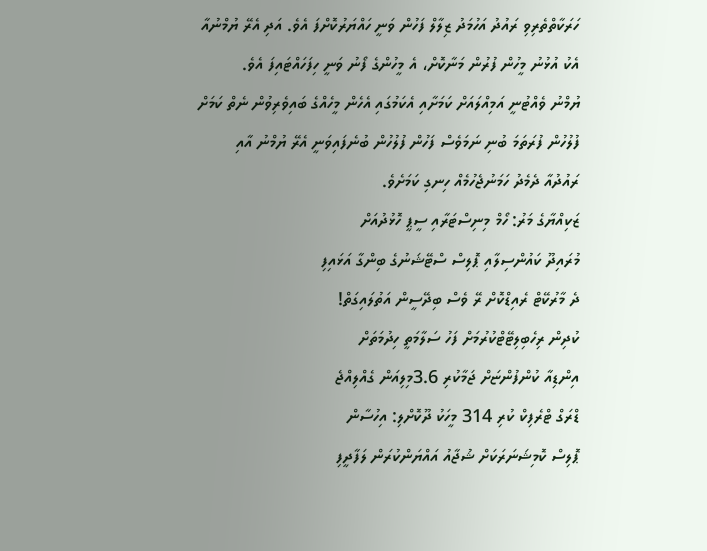ހަރަކާތްތެރިވި ރައުދު އަހުމަދު ޒިލާލް ފަހުން ވަނީ ހައްޔަރުކޮށްފަ އެވެ. އަދި އެރޭ ޔުމްނުއާ އެކު އުޅުނު މީހުން ފުރުން މަނާކޮށް، އެ މީހުންގެ ފޯނު ވަނީ ހިފަހައްޓައިފަ އެވެ.
ޔުމްނު ވެއްޓުނީ އަމިއްލައަށް ކަމަށާއި އެކަމުގައި އެހެން މީހެއްގެ ބައިވެރިވުން ނެތް ކަމަށް ފުލުހުން ފުރަތަމަ ބުނި ނަމަވެސް ފަހުން ފުލުހުން ބުނެފައިވަނީ އެރޭ ޔުމްނު އާއި ރައުދުއާ ދެމެދު ހަމަނުޖެހުމެއް ހިނގި ކަމަށެވެ.
ޒަކިއްޔާގެ މަރު: ހޯމް މިނިސްޓަރާއި ސީޕީ ހޮޅުދުއަށް
މުރައިދޫ ކައުންސިލާއި ޕޮލިސް ސްޓޭޝަނުގެ ބިންގާ އަޅައިފި
ދެ މާރުކޭޓް ރެއިޑްކޮށް ރޭ ވެސް ބިދޭސީން އަތުލައިގަތް!
ކުދިން ރިހެބިލިޓޭޓްކުރުމަށް ފަހު ސަލާމަތީ ހިދުމަތަށް
އިންޑިއާ ކުންފުންޏަށް ޖަމާކުރި 3.6މިލިއަން ގެއްލިއްޖެ
ޑްރަގް ޓްރެފިކް ކުރި 314 މީހަކު ދޫކޮށްލި: އިހުސާން
ޕޮލިސް ކޮމިޝަނަރަކަށް ޝުޖާއު އައްޔަންކުރަން ލަފާދީފި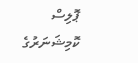ޕޮލިސް ކޮމިޝަނަރުގެ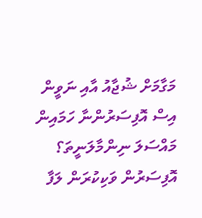މަގާމަށް ޝުޖާއު އާއި ނަވީން
އިސް އޮފިސަރުންނާ ހަމައިން މައްސަލަ ނިންމާލަނީތަ؟
އޮފިސަރުން ވަކިކުރަން ލަފާ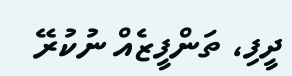ދީފި، ތަންފީޒެއް ނުކުރޭ